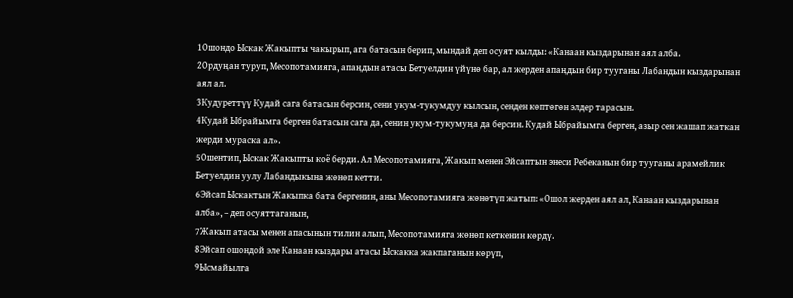1Ошондо Ыскак Жакыпты чакырып, ага батасын берип, мындай деп осуят кылды: «Канаан кыздарынан аял алба.
2Ордуңан туруп, Месопотамияга, апаңдын атасы Бетуелдин үйүнө бар, ал жерден апаңдын бир тууганы Лабандын кыздарынан аял ал.
3Кудуреттүү Кудай сага батасын берсин, сени укум-тукумдуу кылсын, сенден көптөгөн элдер тарасын.
4Кудай Ыбрайымга берген батасын сага да, сенин укум-тукумуңа да берсин. Кудай Ыбрайымга берген, азыр сен жашап жаткан жерди мураска ал».
5Ошентип, Ыскак Жакыпты коё берди. Ал Месопотамияга, Жакып менен Эйсаптын энеси Ребеканын бир тууганы арамейлик Бетуелдин уулу Лабандыкына жөнөп кетти.
6Эйсап Ыскактын Жакыпка бата бергенин, аны Месопотамияга жөнөтүп жатып: «Ошол жерден аял ал, Канаан кыздарынан алба», – деп осуяттаганын,
7Жакып атасы менен апасынын тилин алып, Месопотамияга жөнөп кеткенин көрдү.
8Эйсап ошондой эле Канаан кыздары атасы Ыскакка жакпаганын көрүп,
9Ысмайылга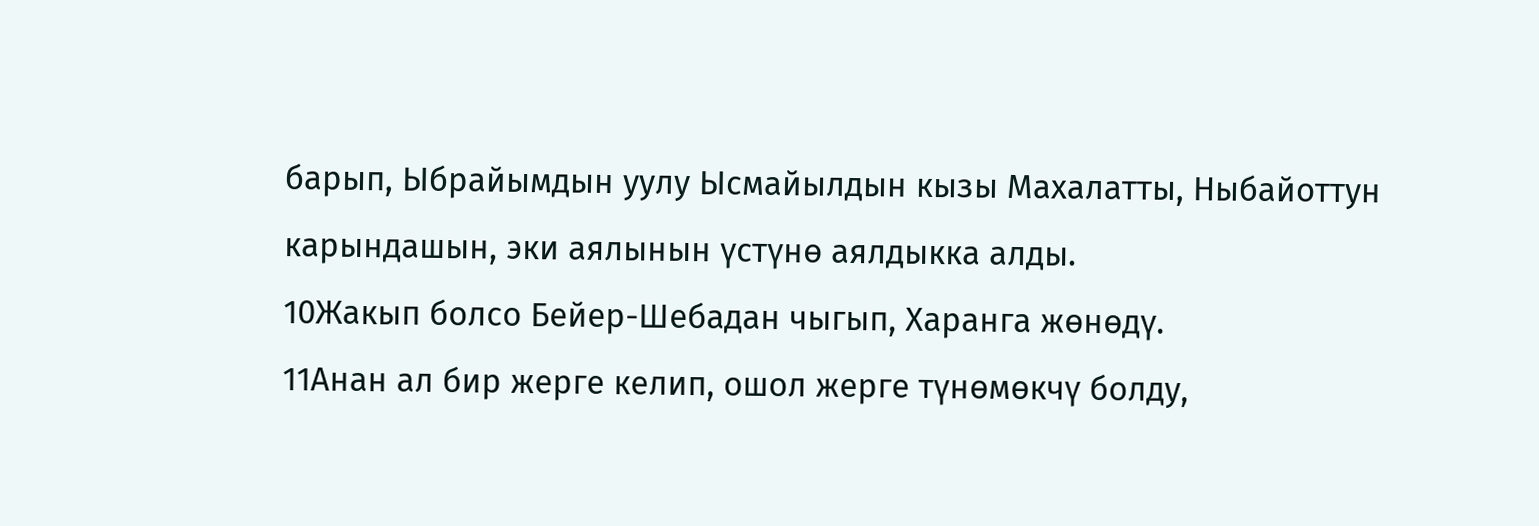барып, Ыбрайымдын уулу Ысмайылдын кызы Махалатты, Ныбайоттун карындашын, эки аялынын үстүнө аялдыкка алды.
10Жакып болсо Бейер-Шебадан чыгып, Харанга жөнөдү.
11Анан ал бир жерге келип, ошол жерге түнөмөкчү болду,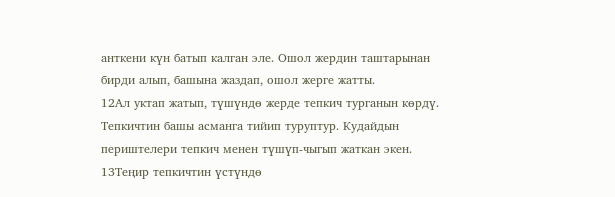анткени күн батып калган эле. Ошол жердин таштарынан бирди алып, башына жаздап, ошол жерге жатты.
12Ал уктап жатып, түшүндө жерде тепкич турганын көрдү. Тепкичтин башы асманга тийип туруптур. Кудайдын периштелери тепкич менен түшүп-чыгып жаткан экен.
13Теңир тепкичтин үстүндө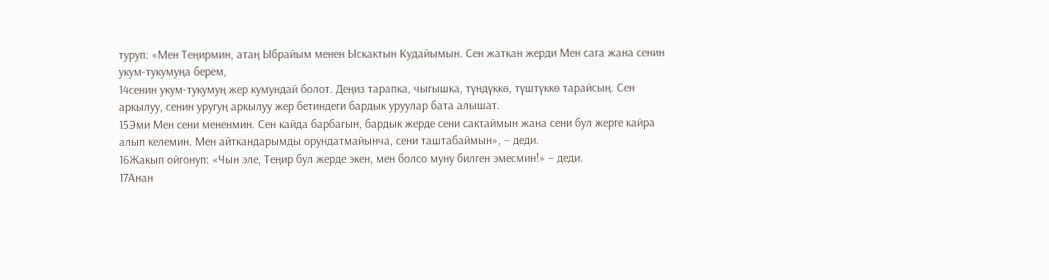туруп: «Мен Теңирмин, атаң Ыбрайым менен Ыскактын Кудайымын. Сен жаткан жерди Мен сага жана сенин укум-тукумуңа берем,
14сенин укум-тукумуң жер кумундай болот. Деңиз тарапка, чыгышка, түндүккө, түштүккө тарайсың. Сен аркылуу, сенин уругуң аркылуу жер бетиндеги бардык уруулар бата алышат.
15Эми Мен сени мененмин. Сен кайда барбагын, бардык жерде сени сактаймын жана сени бул жерге кайра алып келемин. Мен айткандарымды орундатмайынча, сени таштабаймын», – деди.
16Жакып ойгонуп: «Чын эле, Теңир бул жерде экен, мен болсо муну билген эмесмин!» – деди.
17Анан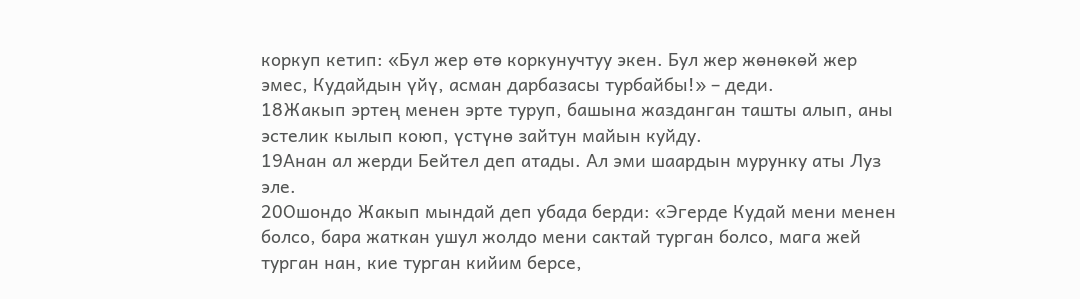коркуп кетип: «Бул жер өтө коркунучтуу экен. Бул жер жөнөкөй жер эмес, Кудайдын үйү, асман дарбазасы турбайбы!» – деди.
18Жакып эртең менен эрте туруп, башына жазданган ташты алып, аны эстелик кылып коюп, үстүнө зайтун майын куйду.
19Анан ал жерди Бейтел деп атады. Ал эми шаардын мурунку аты Луз эле.
20Ошондо Жакып мындай деп убада берди: «Эгерде Кудай мени менен болсо, бара жаткан ушул жолдо мени сактай турган болсо, мага жей турган нан, кие турган кийим берсе,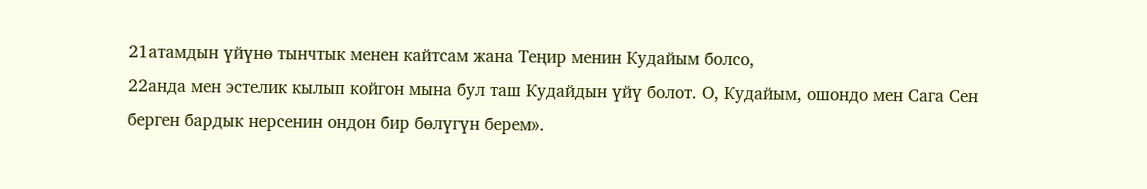21атамдын үйүнө тынчтык менен кайтсам жана Теңир менин Кудайым болсо,
22анда мен эстелик кылып койгон мына бул таш Кудайдын үйү болот. О, Кудайым, ошондо мен Сага Сен берген бардык нерсенин ондон бир бөлүгүн берем».